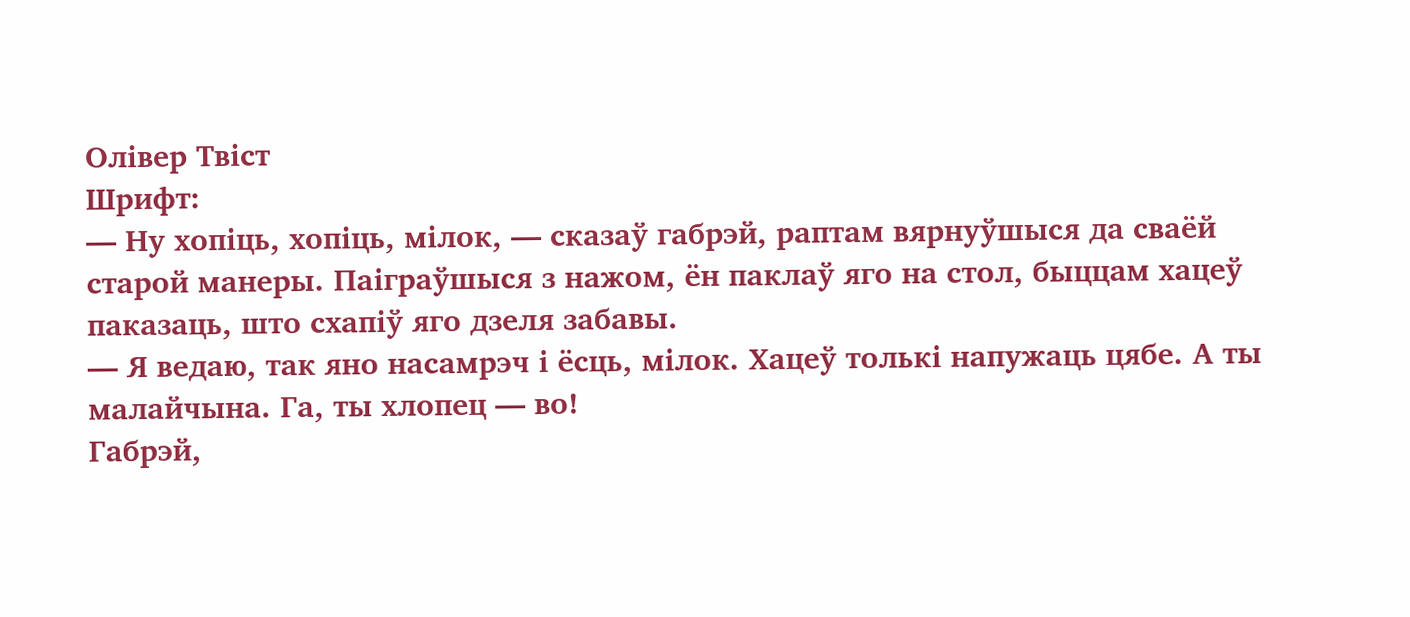Олівер Твіст
Шрифт:
— Ну хопіць, хопіць, мілок, — сказаў габрэй, раптам вярнуўшыся да сваёй старой манеры. Паіграўшыся з нажом, ён паклаў яго на стол, быццам хацеў паказаць, што схапіў яго дзеля забавы.
— Я ведаю, так яно насамрэч і ёсць, мілок. Хацеў толькі напужаць цябе. А ты малайчына. Га, ты хлопец — во!
Габрэй,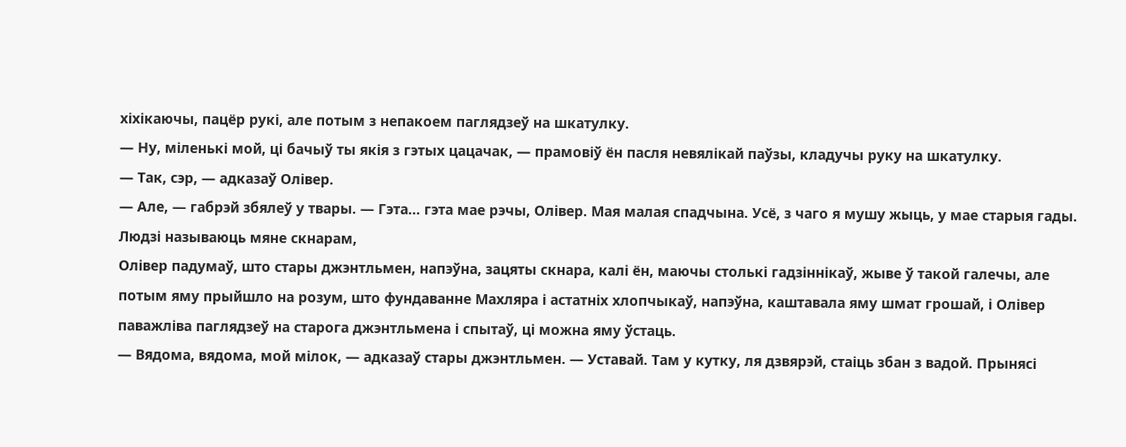хіхікаючы, пацёр рукі, але потым з непакоем паглядзеў на шкатулку.
— Ну, міленькі мой, ці бачыў ты якія з гэтых цацачак, — прамовіў ён пасля невялікай паўзы, кладучы руку на шкатулку.
— Так, сэр, — адказаў Олівер.
— Але, — габрэй збялеў у твары. — Гэта... гэта мае рэчы, Олівер. Мая малая спадчына. Усё, з чаго я мушу жыць, у мае старыя гады. Людзі называюць мяне скнарам,
Олівер падумаў, што стары джэнтльмен, напэўна, зацяты скнара, калі ён, маючы столькі гадзіннікаў, жыве ў такой галечы, але потым яму прыйшло на розум, што фундаванне Махляра і астатніх хлопчыкаў, напэўна, каштавала яму шмат грошай, і Олівер паважліва паглядзеў на старога джэнтльмена і спытаў, ці можна яму ўстаць.
— Вядома, вядома, мой мілок, — адказаў стары джэнтльмен. — Уставай. Там у кутку, ля дзвярэй, стаіць збан з вадой. Прынясі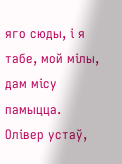яго сюды, і я табе, мой мілы, дам місу памыцца.
Олівер устаў,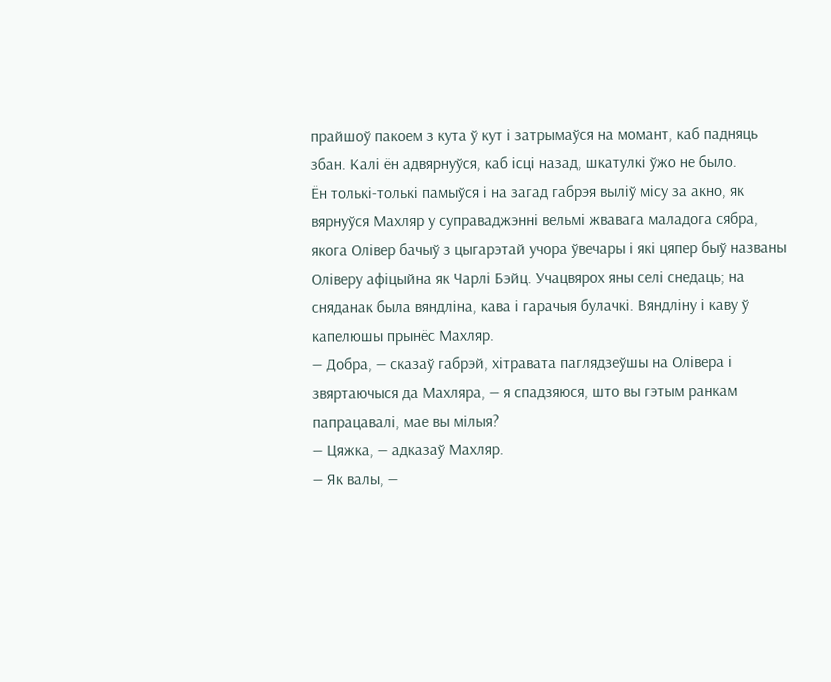прайшоў пакоем з кута ў кут і затрымаўся на момант, каб падняць збан. Калі ён адвярнуўся, каб ісці назад, шкатулкі ўжо не было.
Ён толькі-толькі памыўся і на загад габрэя выліў місу за акно, як вярнуўся Махляр у суправаджэнні вельмі жвавага маладога сябра, якога Олівер бачыў з цыгарэтай учора ўвечары і які цяпер быў названы Оліверу афіцыйна як Чарлі Бэйц. Учацвярох яны селі снедаць; на сняданак была вяндліна, кава і гарачыя булачкі. Вяндліну і каву ў капелюшы прынёс Махляр.
— Добра, — сказаў габрэй, хітравата паглядзеўшы на Олівера і звяртаючыся да Махляра, — я спадзяюся, што вы гэтым ранкам папрацавалі, мае вы мілыя?
— Цяжка, — адказаў Махляр.
— Як валы, —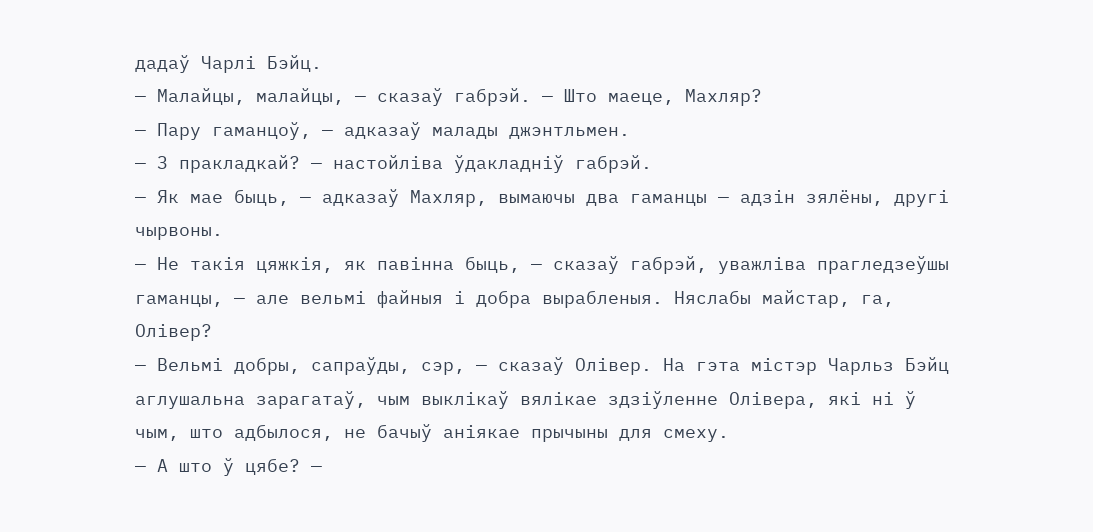дадаў Чарлі Бэйц.
— Малайцы, малайцы, — сказаў габрэй. — Што маеце, Махляр?
— Пару гаманцоў, — адказаў малады джэнтльмен.
— З пракладкай? — настойліва ўдакладніў габрэй.
— Як мае быць, — адказаў Махляр, вымаючы два гаманцы — адзін зялёны, другі чырвоны.
— Не такія цяжкія, як павінна быць, — сказаў габрэй, уважліва прагледзеўшы гаманцы, — але вельмі файныя і добра вырабленыя. Няслабы майстар, га, Олівер?
— Вельмі добры, сапраўды, сэр, — сказаў Олівер. На гэта містэр Чарльз Бэйц аглушальна зарагатаў, чым выклікаў вялікае здзіўленне Олівера, які ні ў чым, што адбылося, не бачыў аніякае прычыны для смеху.
— А што ў цябе? —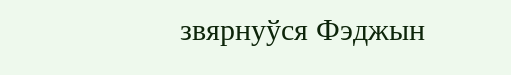звярнуўся Фэджын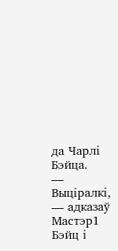да Чарлі Бэйца.
— Выціралкі, — адказаў Мастэр1 Бэйц і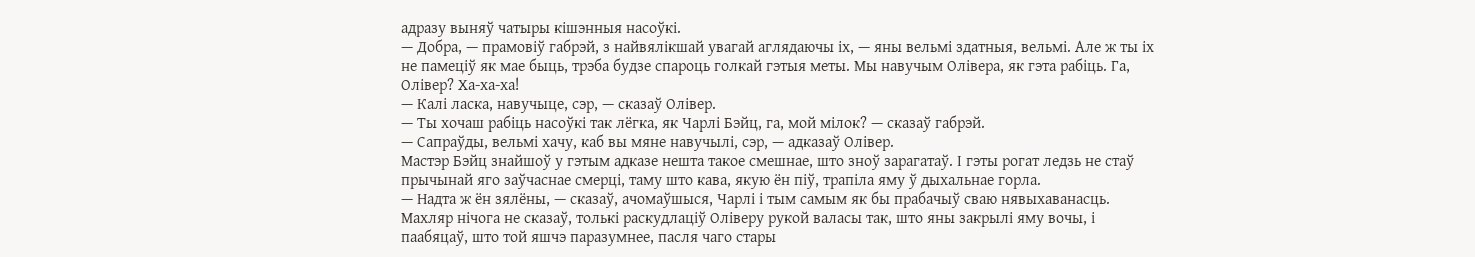адразу выняў чатыры кішэнныя насоўкі.
— Добра, — прамовіў габрэй, з найвялікшай увагай аглядаючы іх, — яны вельмі здатныя, вельмі. Але ж ты іх не памеціў як мае быць, трэба будзе спароць голкай гэтыя меты. Мы навучым Олівера, як гэта рабіць. Га, Олівер? Ха-ха-ха!
— Калі ласка, навучыце, сэр, — сказаў Олівер.
— Ты хочаш рабіць насоўкі так лёгка, як Чарлі Бэйц, га, мой мілок? — сказаў габрэй.
— Сапраўды, вельмі хачу, каб вы мяне навучылі, сэр, — адказаў Олівер.
Мастэр Бэйц знайшоў у гэтым адказе нешта такое смешнае, што зноў зарагатаў. І гэты рогат ледзь не стаў прычынай яго заўчаснае смерці, таму што кава, якую ён піў, трапіла яму ў дыхальнае горла.
— Надта ж ён зялёны, — сказаў, ачомаўшыся, Чарлі і тым самым як бы прабачыў сваю нявыхаванасць.
Махляр нічога не сказаў, толькі раскудлаціў Оліверу рукой валасы так, што яны закрылі яму вочы, і паабяцаў, што той яшчэ паразумнее, пасля чаго стары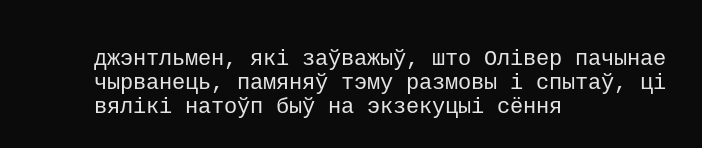джэнтльмен, які заўважыў, што Олівер пачынае чырванець, памяняў тэму размовы і спытаў, ці вялікі натоўп быў на экзекуцыі сёння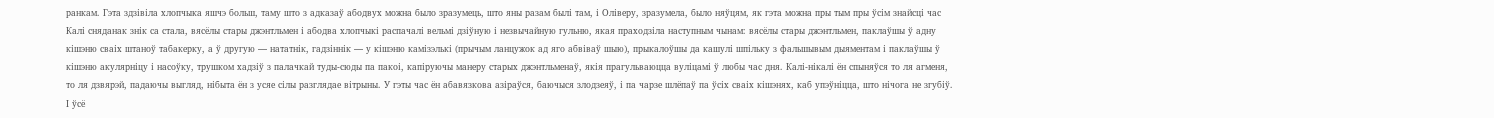ранкам. Гэта здзівіла хлопчыка яшчэ больш, таму што з адказаў абодвух можна было зразумець, што яны разам былі там, і Оліверу, зразумела, было няўцям, як гэта можна пры тым пры ўсім знайсці час
Калі сняданак знік са стала, вясёлы стары джэнтльмен і абодва хлопчыкі распачалі вельмі дзіўную і незвычайную гульню, якая праходзіла наступным чынам: вясёлы стары джэнтльмен, паклаўшы ў адну кішэню сваіх штаноў табакерку, а ў другую — нататнік, гадзіннік — у кішэню камізэлькі (прычым ланцужок ад яго абвіваў шыю), прыкалоўшы да кашулі шпільку з фальшывым дыяментам і паклаўшы ў кішэню акулярніцу і насоўку, трушком хадзіў з палачкай туды-сюды па пакоі, капіруючы манеру старых джэнтльменаў, якія прагульваюцца вуліцамі ў любы час дня. Калі-нікалі ён спыняўся то ля агменя, то ля дзвярэй, падаючы выгляд, нібыта ён з усяе сілы разглядае вітрыны. У гэты час ён абавязкова азіраўся, баючыся злодзеяў, і па чарзе шлёпаў па ўсіх сваіх кішэнях, каб упэўніцца, што нічога не згубіў. І ўсё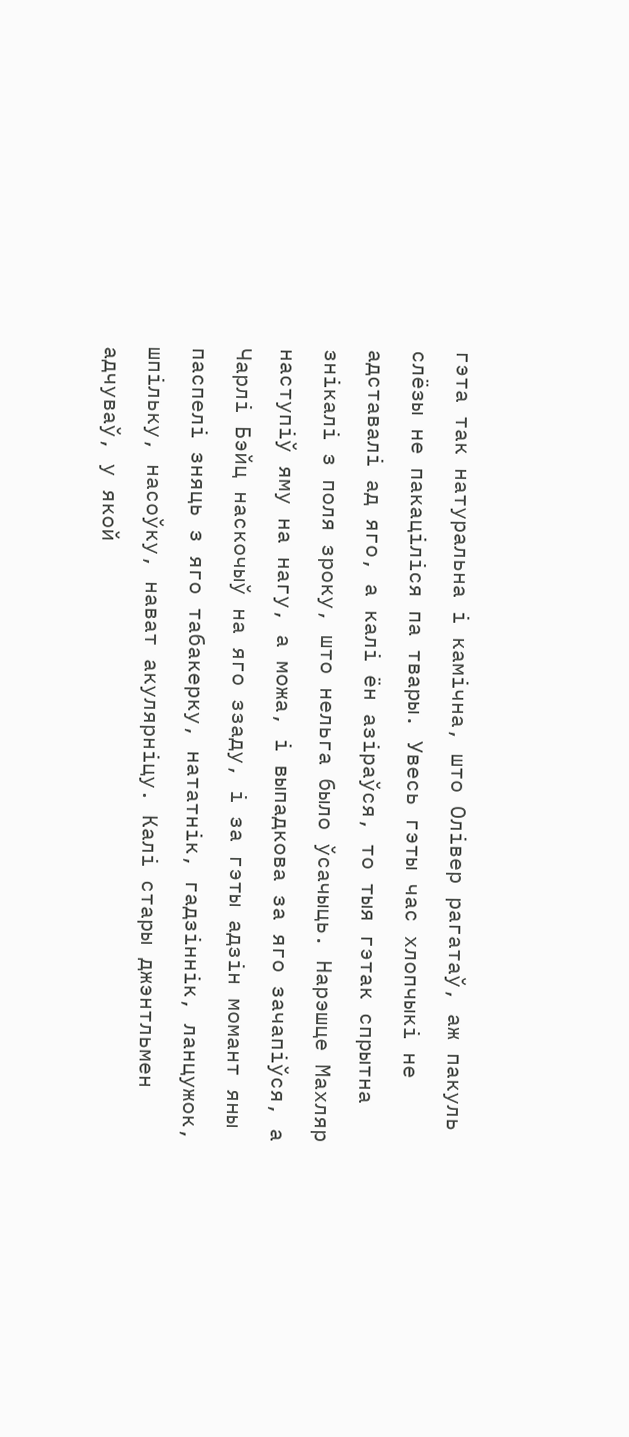гэта так натуральна і камічна, што Олівер рагатаў, аж пакуль слёзы не пакаціліся па твары. Увесь гэты час хлопчыкі не адставалі ад яго, а калі ён азіраўся, то тыя гэтак спрытна знікалі з поля зроку, што нельга было ўсачыць. Нарэшце Махляр наступіў яму на нагу, а можа, і выпадкова за яго зачапіўся, а Чарлі Бэйц наскочыў на яго ззаду, і за гэты адзін момант яны паспелі зняць з яго табакерку, нататнік, гадзіннік, ланцужок, шпільку, насоўку, нават акулярніцу. Калі стары джэнтльмен адчуваў, у якой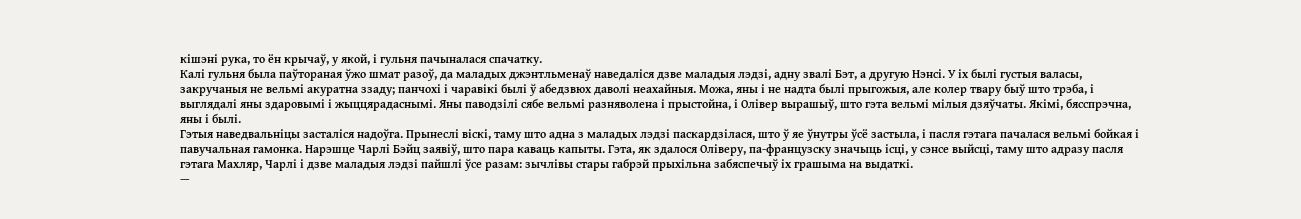кішэні рука, то ён крычаў, у якой, і гульня пачыналася спачатку.
Калі гульня была паўтораная ўжо шмат разоў, да маладых джэнтльменаў наведаліся дзве маладыя лэдзі, адну звалі Бэт, а другую Нэнсі. У іх былі густыя валасы, закручаныя не вельмі акуратна ззаду; панчохі і чаравікі былі ў абедзвюх даволі неахайныя. Можа, яны і не надта былі прыгожыя, але колер твару быў што трэба, і выглядалі яны здаровымі і жыццярадаснымі. Яны паводзілі сябе вельмі разняволена і прыстойна, і Олівер вырашыў, што гэта вельмі мілыя дзяўчаты. Якімі, бясспрэчна, яны і былі.
Гэтыя наведвальніцы засталіся надоўга. Прынеслі віскі, таму што адна з маладых лэдзі паскардзілася, што ў яе ўнутры ўсё застыла, і пасля гэтага пачалася вельмі бойкая і павучальная гамонка. Нарэшце Чарлі Бэйц заявіў, што пара каваць капыты. Гэта, як здалося Оліверу, па-французску значыць ісці, у сэнсе выйсці, таму што адразу пасля гэтага Махляр, Чарлі і дзве маладыя лэдзі пайшлі ўсе разам: зычлівы стары габрэй прыхільна забяспечыў іх грашыма на выдаткі.
—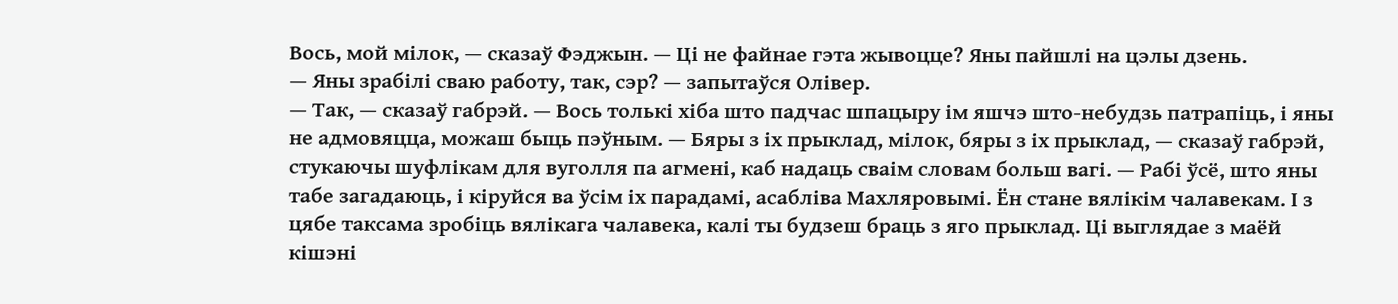Вось, мой мілок, — сказаў Фэджын. — Ці не файнае гэта жывоцце? Яны пайшлі на цэлы дзень.
— Яны зрабілі сваю работу, так, сэр? — запытаўся Олівер.
— Так, — сказаў габрэй. — Вось толькі хіба што падчас шпацыру ім яшчэ што-небудзь патрапіць, і яны не адмовяцца, можаш быць пэўным. — Бяры з іх прыклад, мілок, бяры з іх прыклад, — сказаў габрэй, стукаючы шуфлікам для вуголля па агмені, каб надаць сваім словам больш вагі. — Рабі ўсё, што яны табе загадаюць, і кіруйся ва ўсім іх парадамі, асабліва Махляровымі. Ён стане вялікім чалавекам. І з цябе таксама зробіць вялікага чалавека, калі ты будзеш браць з яго прыклад. Ці выглядае з маёй кішэні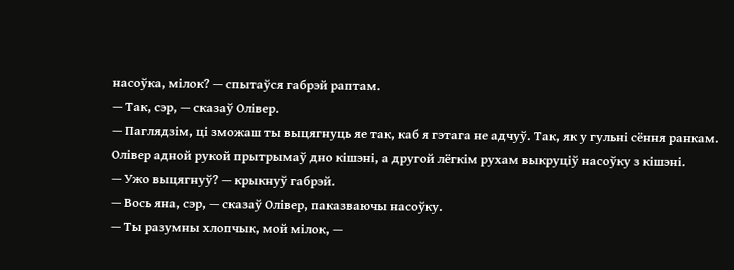насоўка, мілок? — спытаўся габрэй раптам.
— Так, сэр, — сказаў Олівер.
— Паглядзім, ці зможаш ты выцягнуць яе так, каб я гэтага не адчуў. Так, як у гульні сёння ранкам.
Олівер адной рукой прытрымаў дно кішэні, а другой лёгкім рухам выкруціў насоўку з кішэні.
— Ужо выцягнуў? — крыкнуў габрэй.
— Вось яна, сэр, — сказаў Олівер, паказваючы насоўку.
— Ты разумны хлопчык, мой мілок, —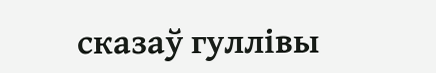сказаў гуллівы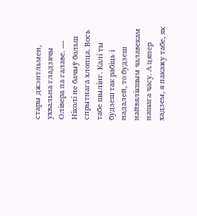стары джэнтльмен, ухвальна гладзячы Олівера па галаве. — Ніколі не бачыў больш спрытнага хлопца. Вось табе шылінг. Калі ты будзеш так рабіць і надалей, то будзеш найвялікшым чалавекам нашага часу. А цяпер хадзем, я пакажу табе, як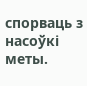спорваць з насоўкі меты.